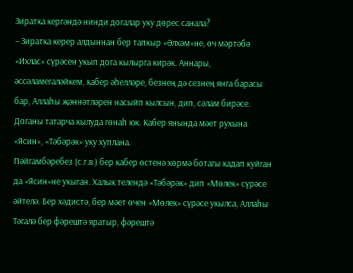Зиратка кергәндә нинди догалар уку дөрес санала?
– Зиратка керер алдыннан бер тапкыр «Әлхәм»не, өч мәртәбә «Ихлас» сүрәсен укып дога кылырга кирәк. Аннары, әссәламегаләйкем, кабер әһелләре, безнең дә сезнең янга барасы бар, Аллаһы җәннәтләрен насыйп кылсын, дип, сәлам бирәсе. Доганы татарча кылуда гөнаһ юк. Кабер янында мәет рухына «Ясин», «Тәбәрәк» уку хуплана.
Пәйгамбәребез (с.г.в.) бер кабер өстенә хөрмә ботагы кадап куйган да «Ясин»не укыган. Халык телендә «Тәбәрәк» дип «Мөлек» сүрәсе әйтелә. Бер хәдистә, бер мәет өчен «Мөлек» сүрәсе укылса, Аллаһы Тәгалә бер фәрештә яратыр, фәрештә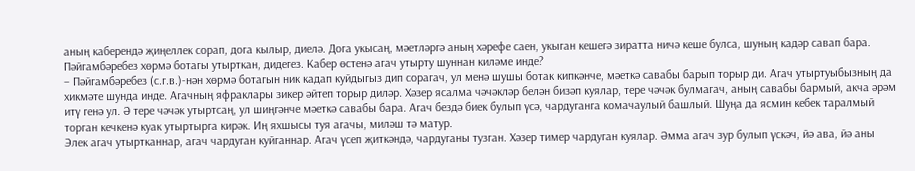аның каберендә җиңеллек сорап, дога кылыр, диелә. Дога укысаң, мәетләргә аның хәрефе саен, укыган кешегә зиратта ничә кеше булса, шуның кадәр савап бара.
Пәйгамбәребез хөрмә ботагы утырткан, дидегез. Кабер өстенә агач утырту шуннан киләме инде?
– Пәйгамбәребез (с.г.в.)-нән хөрмә ботагын ник кадап куйдыгыз дип сорагач, ул менә шушы ботак кипкәнче, мәеткә савабы барып торыр ди. Агач утыртуыбызның да хикмәте шунда инде. Агачның яфраклары зикер әйтеп торыр диләр. Хәзер ясалма чәчәкләр белән бизәп куялар, тере чәчәк булмагач, аның савабы бармый, акча әрәм итү генә ул. Ә тере чәчәк утыртсаң, ул шиңгәнче мәеткә савабы бара. Агач бездә биек булып үсә, чардуганга комачаулый башлый. Шуңа да ясмин кебек таралмый торган кечкенә куак утыртырга кирәк. Иң яхшысы туя агачы, миләш тә матур.
Элек агач утыртканнар, агач чардуган куйганнар. Агач үсеп җиткәндә, чардуганы тузган. Хәзер тимер чардуган куялар. Әмма агач зур булып үскәч, йә ава, йә аны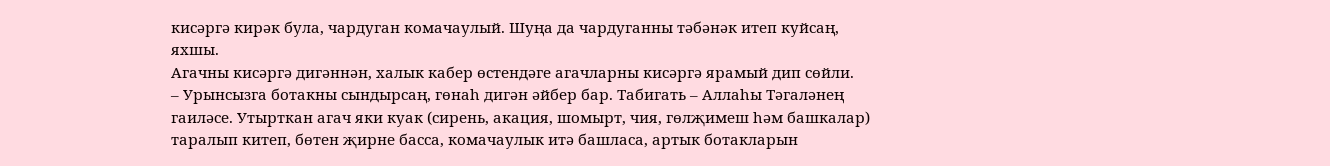кисәргә кирәк була, чардуган комачаулый. Шуңа да чардуганны тәбәнәк итеп куйсаң, яхшы.
Агачны кисәргә дигәннән, халык кабер өстендәге агачларны кисәргә ярамый дип сөйли.
– Урынсызга ботакны сындырсаң, гөнаһ дигән әйбер бар. Табигать – Аллаһы Тәгаләнең гаиләсе. Утырткан агач яки куак (сирень, акация, шомырт, чия, гөлҗимеш һәм башкалар) таралып китеп, бөтен җирне басса, комачаулык итә башласа, артык ботакларын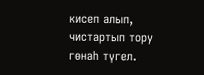кисеп алып, чистартып тору гөнаһ түгел.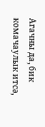Агачны да, бик комачаулык итсә,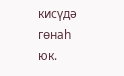кисүдә гөнаһ юк.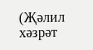(Җәлил хәзрәт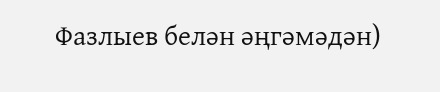Фазлыев белән әңгәмәдән)